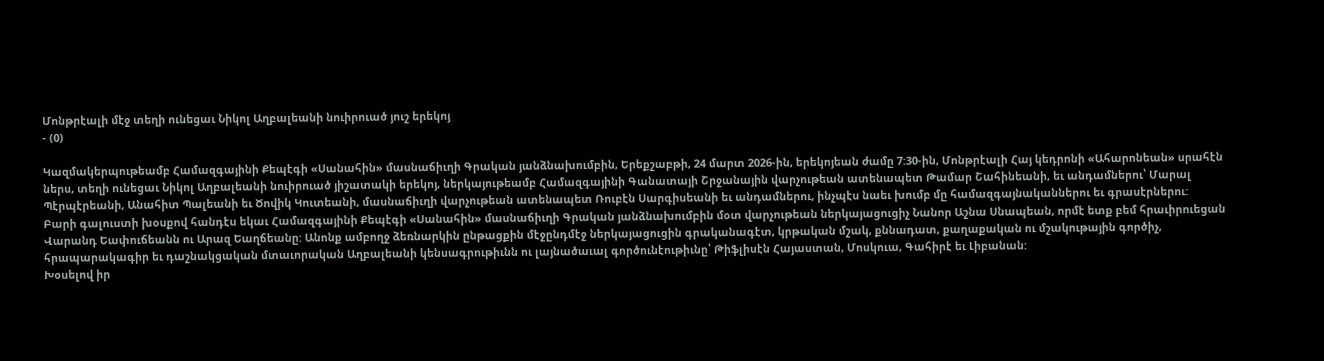Մոնթրէալի մէջ տեղի ունեցաւ Նիկոլ Աղբալեանի նուիրուած յուշ երեկոյ
- (0)

Կազմակերպութեամբ Համազգայինի Քեպէգի «Սանահին» մասնաճիւղի Գրական յանձնախումբին, Երեքշաբթի, 24 մարտ 2026-ին, երեկոյեան ժամը 7:30-ին, Մոնթրէալի Հայ կեդրոնի «Ահարոնեան» սրահէն ներս, տեղի ունեցաւ Նիկոլ Աղբալեանի նուիրուած յիշատակի երեկոյ, ներկայութեամբ Համազգայինի Գանատայի Շրջանային վարչութեան ատենապետ Թամար Շահինեանի, եւ անդամներու՝ Մարալ Պէրպէրեանի, Անահիտ Պալեանի եւ Ծովիկ Կուտեանի, մասնաճիւղի վարչութեան ատենապետ Ռուբէն Սարգիսեանի եւ անդամներու, ինչպէս նաեւ խումբ մը համազգայնականներու եւ գրասէրներու:
Բարի գալուստի խօսքով հանդէս եկաւ Համազգայինի Քեպէգի «Սանահին» մասնաճիւղի Գրական յանձնախումբին մօտ վարչութեան ներկայացուցիչ Նանոր Աշնա Սնապեան, որմէ ետք բեմ հրաւիրուեցան Վարանդ Եափուճեանն ու Արազ Եաղճեանը: Անոնք ամբողջ ձեռնարկին ընթացքին մէջընդմէջ ներկայացուցին գրականագէտ, կրթական մշակ, քննադատ, քաղաքական ու մշակութային գործիչ, հրապարակագիր եւ դաշնակցական մտաւորական Աղբալեանի կենսագրութիւնն ու լայնածաւալ գործունէութիւնը՝ Թիֆլիսէն Հայաստան, Մոսկուա, Գահիրէ եւ Լիբանան:
Խօսելով իր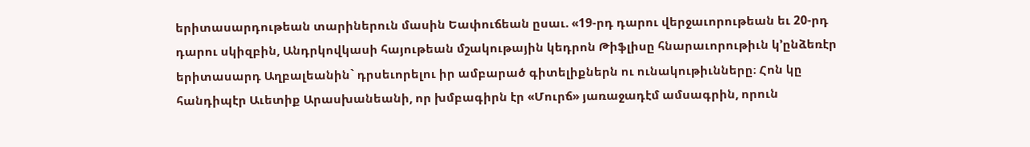երիտասարդութեան տարիներուն մասին Եափուճեան ըսաւ. «19-րդ դարու վերջաւորութեան եւ 20-րդ դարու սկիզբին, Անդրկովկասի հայութեան մշակութային կեդրոն Թիֆլիսը հնարաւորութիւն կ’ընձեռէր երիտասարդ Աղբալեանին` դրսեւորելու իր ամբարած գիտելիքներն ու ունակութիւնները։ Հոն կը հանդիպէր Աւետիք Արասխանեանի, որ խմբագիրն էր «Մուրճ» յառաջադէմ ամսագրին, որուն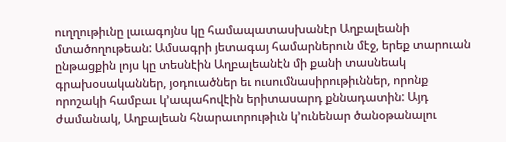ուղղութիւնը լաւագոյնս կը համապատասխանէր Աղբալեանի մտածողութեան: Ամսագրի յետագայ համարներուն մէջ, երեք տարուան ընթացքին լոյս կը տեսնէին Աղբալեանէն մի քանի տասնեակ գրախօսականներ, յօդուածներ եւ ուսումնասիրութիւններ, որոնք որոշակի համբաւ կ’ապահովէին երիտասարդ քննադատին: Այդ ժամանակ, Աղբալեան հնարաւորութիւն կ’ունենար ծանօթանալու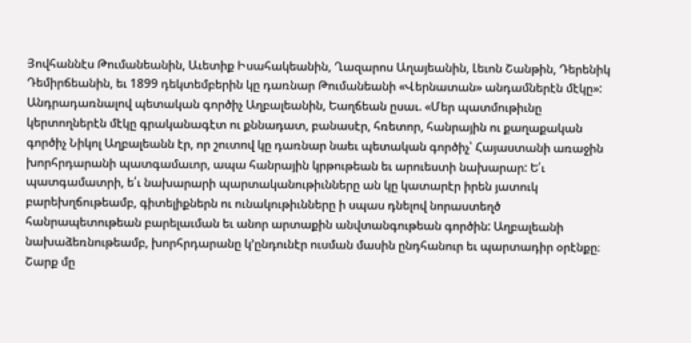Յովհաննէս Թումանեանին, Աւետիք Իսահակեանին, Ղազարոս Աղայեանին, Լեւոն Շանթին, Դերենիկ Դեմիրճեանին, եւ 1899 դեկտեմբերին կը դառնար Թումանեանի «Վերնատան» անդամներէն մէկը»:
Անդրադառնալով պետական գործիչ Աղբալեանին, Եաղճեան ըսաւ. «Մեր պատմութիւնը կերտողներէն մէկը գրականագէտ ու քննադատ, բանասէր, հռետոր, հանրային ու քաղաքական գործիչ Նիկոլ Աղբալեանն էր, որ շուտով կը դառնար նաեւ պետական գործիչ՝ Հայաստանի առաջին խորհրդարանի պատգամաւոր, ապա հանրային կրթութեան եւ արուեստի նախարար: Ե՛ւ պատգամատրի, ե՛ւ նախարարի պարտականութիւնները ան կը կատարէր իրեն յատուկ բարեխղճութեամբ, գիտելիքներն ու ունակութիւնները ի սպաս դնելով նորաստեղծ հանրապետութեան բարելաւման եւ անոր արտաքին անվտանգութեան գործին: Աղբալեանի նախաձեռնութեամբ, խորհրդարանը կ’ընդունէր ուսման մասին ընդհանուր եւ պարտադիր օրէնքը։ Շարք մը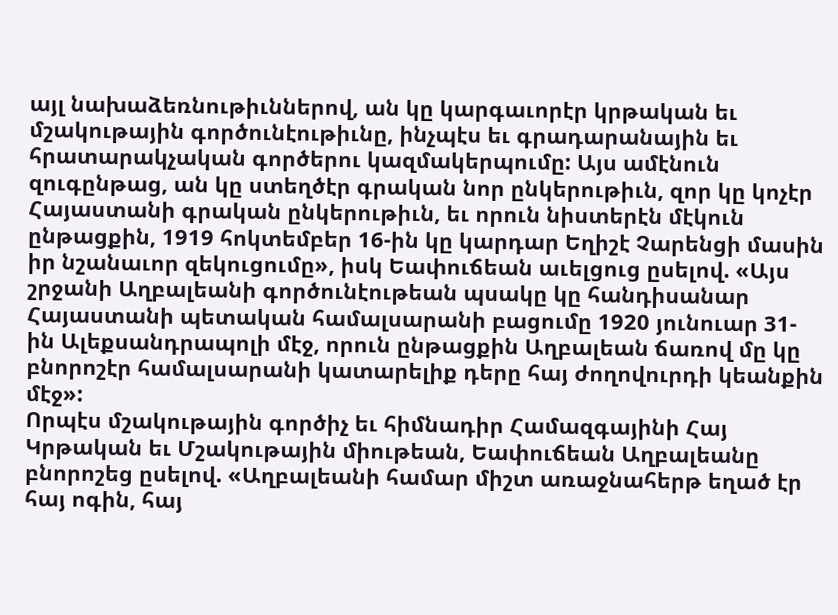այլ նախաձեռնութիւններով, ան կը կարգաւորէր կրթական եւ մշակութային գործունէութիւնը, ինչպէս եւ գրադարանային եւ հրատարակչական գործերու կազմակերպումը: Այս ամէնուն զուգընթաց, ան կը ստեղծէր գրական նոր ընկերութիւն, զոր կը կոչէր Հայաստանի գրական ընկերութիւն, եւ որուն նիստերէն մէկուն ընթացքին, 1919 հոկտեմբեր 16-ին կը կարդար Եղիշէ Չարենցի մասին իր նշանաւոր զեկուցումը», իսկ Եափուճեան աւելցուց ըսելով. «Այս շրջանի Աղբալեանի գործունէութեան պսակը կը հանդիսանար Հայաստանի պետական համալսարանի բացումը 1920 յունուար 31-ին Ալեքսանդրապոլի մէջ, որուն ընթացքին Աղբալեան ճառով մը կը բնորոշէր համալսարանի կատարելիք դերը հայ ժողովուրդի կեանքին մէջ»:
Որպէս մշակութային գործիչ եւ հիմնադիր Համազգայինի Հայ Կրթական եւ Մշակութային միութեան, Եափուճեան Աղբալեանը բնորոշեց ըսելով. «Աղբալեանի համար միշտ առաջնահերթ եղած էր հայ ոգին, հայ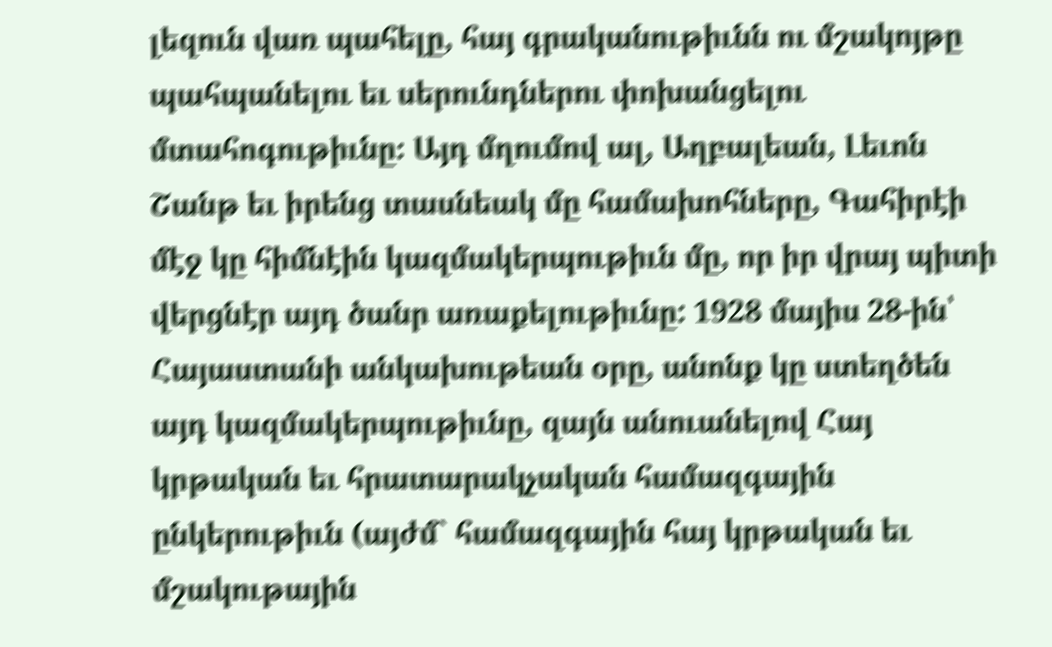լեզուն վառ պահելը, հայ գրականութիւնն ու մշակոյթը պահպանելու եւ սերունդներու փոխանցելու մտահոգութիւնը։ Այդ մղումով ալ, Աղբալեան, Լեւոն Շանթ եւ իրենց տասնեակ մը համախոհները, Գահիրէի մէջ կը հիմնէին կազմակերպութիւն մը, որ իր վրայ պիտի վերցնէր այդ ծանր առաքելութիւնը: 1928 մայիս 28-ին՝ Հայաստանի անկախութեան օրը, անոնք կը ստեղծեն այդ կազմակերպութիւնը, զայն անուանելով Հայ կրթական եւ հրատարակչական համազգային ընկերութիւն (այժմ` համազգային հայ կրթական եւ մշակութային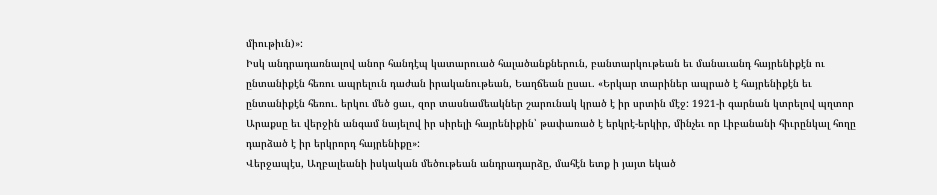միութիւն)»:
Իսկ անդրադառնալով անոր հանդէպ կատարուած հալածանքներուն, բանտարկութեան եւ մանաւանդ հայրենիքէն ու ընտանիքէն հեռու ապրելուն դաժան իրականութեան, Եաղճեան ըսաւ. «Երկար տարիներ ապրած է հայրենիքէն եւ ընտանիքէն հեռու. երկու մեծ ցաւ, զոր տասնամեակներ շարունակ կրած է իր սրտին մէջ: 1921-ի գարնան կտրելով պղտոր Արաքսը եւ վերջին անգամ նայելով իր սիրելի հայրենիքին՝ թափառած է երկրէ-երկիր, մինչեւ որ Լիբանանի հիւրընկալ հողը դարձած է իր երկրորդ հայրենիքը»:
Վերջապէս, Աղբալեանի իսկական մեծութեան անդրադարձը, մահէն ետք ի յայտ եկած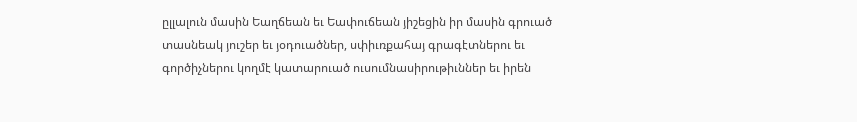ըլլալուն մասին Եաղճեան եւ Եափուճեան յիշեցին իր մասին գրուած տասնեակ յուշեր եւ յօդուածներ, սփիւռքահայ գրագէտներու եւ գործիչներու կողմէ կատարուած ուսումնասիրութիւններ եւ իրեն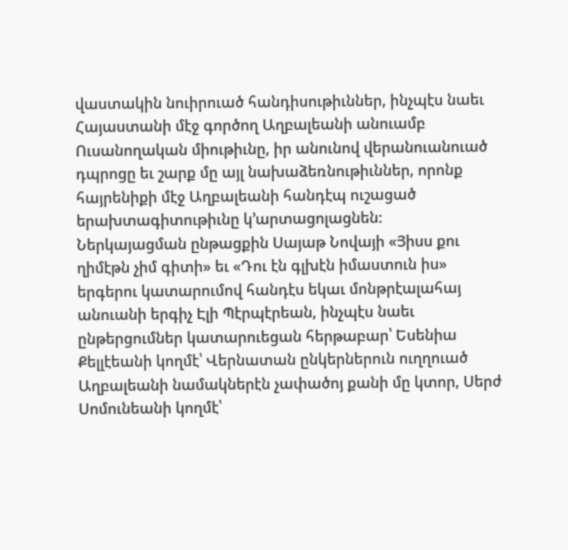վաստակին նուիրուած հանդիսութիւններ, ինչպէս նաեւ Հայաստանի մէջ գործող Աղբալեանի անուամբ Ուսանողական միութիւնը, իր անունով վերանուանուած դպրոցը եւ շարք մը այլ նախաձեռնութիւններ, որոնք հայրենիքի մէջ Աղբալեանի հանդէպ ուշացած երախտագիտութիւնը կ’արտացոլացնեն:
Ներկայացման ընթացքին Սայաթ Նովայի «Յիսս քու ղիմէթն չիմ գիտի» եւ «Դու էն գլխէն իմաստուն իս» երգերու կատարումով հանդէս եկաւ մոնթրէալահայ անուանի երգիչ Էլի Պէրպէրեան, ինչպէս նաեւ ընթերցումներ կատարուեցան հերթաբար՝ Եսենիա Քելլէեանի կողմէ՝ Վերնատան ընկերներուն ուղղուած Աղբալեանի նամակներէն չափածոյ քանի մը կտոր, Սերժ Սոմունեանի կողմէ՝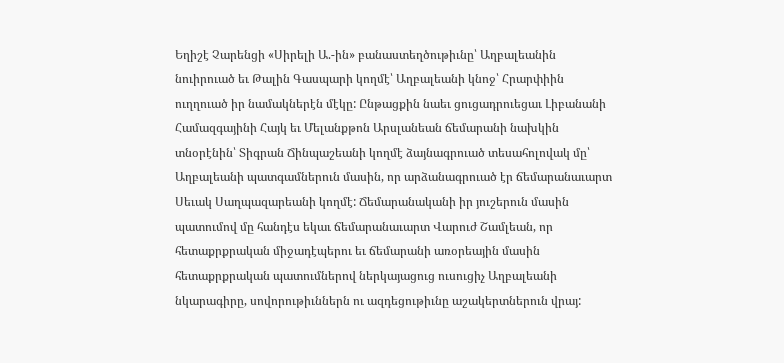Եղիշէ Չարենցի «Սիրելի Ա.-ին» բանաստեղծութիւնը՝ Աղբալեանին նուիրուած եւ Թալին Գասպարի կողմէ՝ Աղբալեանի կնոջ՝ Հրարփիին ուղղուած իր նամակներէն մէկը: Ընթացքին նաեւ ցուցադրուեցաւ Լիբանանի Համազգայինի Հայկ եւ Մելանքթոն Արսլանեան ճեմարանի նախկին տնօրէնին՝ Տիգրան Ճինպաշեանի կողմէ ձայնագրուած տեսահոլովակ մը՝ Աղբալեանի պատգամներուն մասին, որ արձանագրուած էր ճեմարանաւարտ Սեւակ Սաղպազարեանի կողմէ: Ճեմարանականի իր յուշերուն մասին պատումով մը հանդէս եկաւ ճեմարանաւարտ Վարուժ Շամլեան, որ հետաքրքրական միջադէպերու եւ ճեմարանի առօրեային մասին հետաքրքրական պատումներով ներկայացուց ուսուցիչ Աղբալեանի նկարագիրը, սովորութիւններն ու ազդեցութիւնը աշակերտներուն վրայ: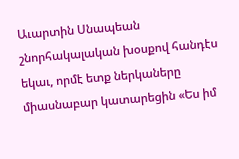Աւարտին Սնապեան շնորհակալական խօսքով հանդէս եկաւ, որմէ ետք ներկաները միասնաբար կատարեցին «Ես իմ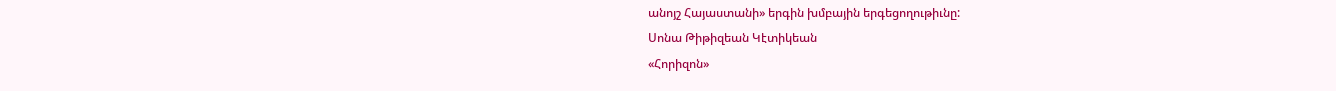անոյշ Հայաստանի» երգին խմբային երգեցողութիւնը:
Սոնա Թիթիզեան Կէտիկեան
«Հորիզոն»